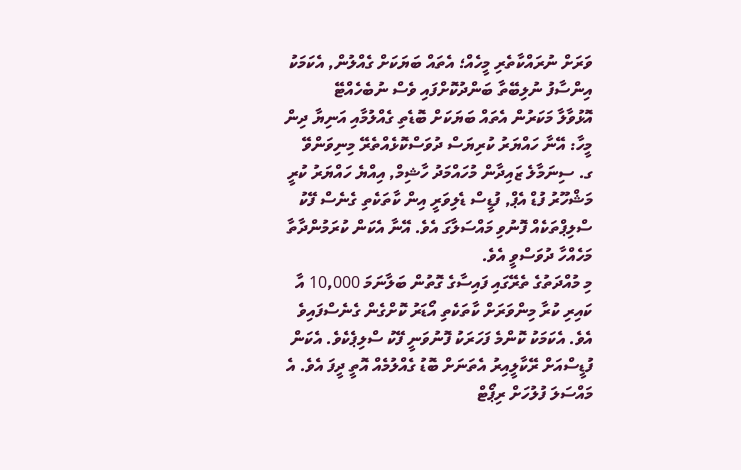ވަރަށް ނުރައްކާތެރި މީހެއް؛ އެތައް ބަޔަކަށް ގެއްލުން, އެކަމަކު އިންސާފު ނުލިބޭތާ ބަންދުކޮށްފައި ވެސް ނުބެހެއްޓޭ
އޮޅުވާލާ މަކަރުން އެތައް ބަޔަކަށް ބޮޑެތި ގެއްލުމާއި އަނިޔާ ދިން މީހާ: އޭނާ ހައްޔަރު ކުރިޔަސް ދުވަސްކޮޅެއްތެރޭ މިނިވަންވޭ
ގ. ސިނަމާލެ ޒައިދާން މުހައްމަދު ހާޝިމް, އިއްޔެ ހައްޔަރު ކުރީ މަޝްހޫރު ފުޑް އެޕް, ފުޑީސް ޑެލިވަރީ އިން ކާތަކެތި ގެނެސް ފޭކު ސްލިޕްތަކެއް ފޮނުވި މައްސަލާގަ އެވެ. އޭނާ އެކަން ކުރަމުންދާތާ މަހެއްހާ ދުވަސްވީ އެވެ.
މި މުއްދަތުގެ ތެރޭގައި ފައިސާގެ ގޮތުން ބަލާނަމަ 10,000 އާ ކައިރި ކުރާ މިންވަރަށް ކާތަކެތި އޯޑަރު ކޮށްގެން ގެނެސްފައިވެ އެވެ. އެކަމަކު ކޮންމެ ފަހަރަކު ފޮނުވަނީ ފޭކު ސްލިޕެކެވެ. އެކަން ފުޑީސްއަށް ރޭކާލީއިރު އެތަނަށް ބޮޑު ގެއްލުމެއް އޮތީ ދީފަ އެވެ. އެ މައްސަލަ ފުލުހަށް ރިޕޯޓް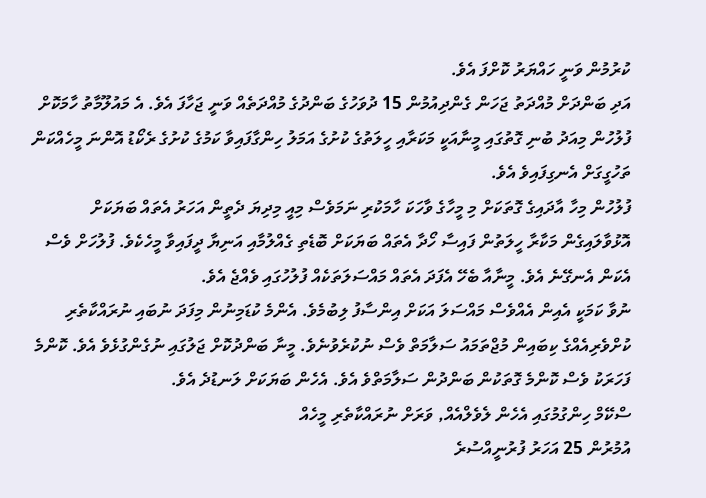ކުރުމުން ވަނީ ހައްޔަރު ކޮށްފަ އެވެ.
އަދި ބަންދަށް މުއްދަތު ޖަހަން ގެންދިއުމުން 15 ދުވަހުގެ ބަންދުގެ މުއްދަތެއް ވަނީ ޖަހާފަ އެވެ. އެ މައުލޫމާތު ހާމަކޮށް ފުލުހުން މިއަދު ބުނި ގޮތުގައި މީނާއަކީ މަކަރާއި ހީލަތުގެ ކުށުގެ އަމަލު ހިންގާފައިވާ ކަމުގެ ކުށުގެ ރެކޯޑު އޮންނަ މީހެއްކަން ތަހުގީގަށް އެނގިފައިވެ އެވެ.
ފުލުހުން މިހާ އާދައިގެ ގޮތަކަށް މި މީހާގެ ވާހަކަ ހާމަކުރި ނަމަވެސް މިއީ މިދިޔަ ދެތީން އަހަރު އެތައް ބަޔަކަށް އޮޅުވާލައިގެން މަކާރާ ހީލަތުން ފައިސާ ހޯދާ އެތައް ބަޔަކަށް ބޮޑެތި ގެއްލުމާއި އަނިޔާ ދީފައިވާ މީހެކެވެ. ފުލުހަށް ވެސް އެކަން އެނގޭނެ އެވެ. މީނާއާ ބެހޭ އެފަދަ އެތައް މައްސަލަތަކެއް ފުލުހުގައި ވެއްޖެ އެވެ.
ނުވާ ކަމަކީ އެއިން އެއްވެސް މައްސަލަ އަކަށް އިންސާފު ލިބުމެވެ. އެންމެ ކުޑަމިނުން މިފަދަ ނުބައި ނުރައްކާތެރި ކުށްވެރިއެއްގެ ކިބައިން މުޖްތަމައު ސަލާމަތް ވެސް ނުކުރެވުނެވެ. މީނާ ބަންދުކޮށް ޖަލުގައި ނުގެންގުޅެވެ އެވެ. ކޮންމެ ފަހަރަކު ވެސް ކޮންމެ ގޮތަކުން ބަންދުން ސަލާމަތްވެ އެވެ. އެހެން ބަޔަކަށް ލަނޑުދެ އެވެ.
ސްކޭމް ހިންގުމުގައި އެހެން ލެވެލްއެއް, ވަރަށް ނުރައްކާތެރި މީހެއް
އުމުރުން 25 އަހަރު ފުރުނީއްސުރެ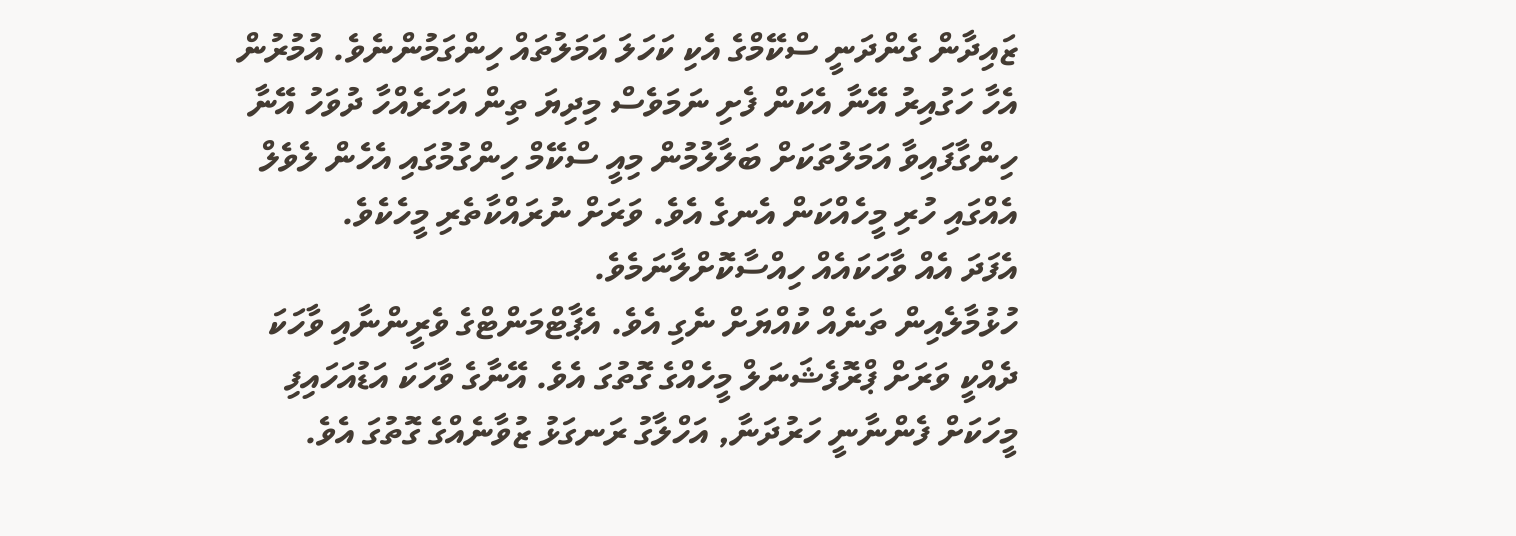ޒައިދާން ގެންދަނީ ސްކޭމްގެ އެކި ކަހަލަ އަމަލުތައް ހިންގަމުންނެވެ. އުމުރުން އެހާ ހަގުއިރު އޭނާ އެކަން ފެށި ނަމަވެސް މިދިޔަ ތިން އަހަރެއްހާ ދުވަހު އޭނާ ހިންގާފައިވާ އަމަލުތަކަށް ބަލާލުމުން މިއީ ސްކޭމް ހިންގުމުގައި އެހެން ލެވެލް އެއްގައި ހުރި މީހެއްކަން އެނގެ އެވެ. ވަރަށް ނުރައްކާތެރި މީހެކެވެ.
އެފަދަ އެއް ވާހަކައެއް ހިއްސާކޮށްލާނަމެވެ.
ހުޅުމާލެއިން ތަނެއް ކުއްޔަށް ނެގި އެވެ. އެޕާޓްމަންޓްގެ ވެރީންނާއި ވާހަކަ ދެއްކީ ވަރަށް ޕްރޮފެޝަނަލް މީހެއްގެ ގޮތުގަ އެވެ. އޭނާގެ ވާހަކަ އަޑުއަހައިފި މީހަކަށް ފެންނާނީ ހަރުދަނާ, އަހްލާގު ރަނގަޅު ޒުވާނެއްގެ ގޮތުގަ އެވެ.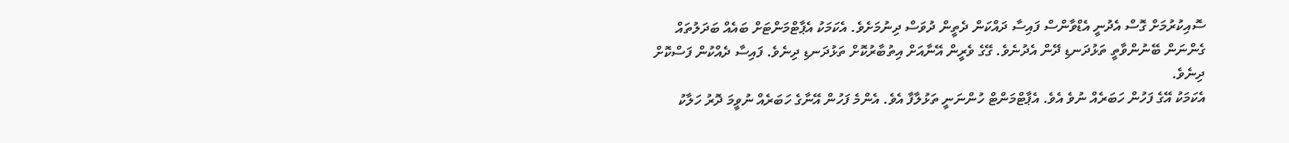ސޮއިކުރުމަށް ގޮސް އެދުނީ އެޑްވާންސް ފައިސާ ދައްކަން ދެތީން ދުވަސް ދިނުމަށެވެ. އެކަމަކު އެޕާޓްމަންޓަށް ބައެއް ބަދަލުތައް ގެންނަން ބޭނުންވާތީ ތަޅުދަނޑި ދޭން އެދުނެވެ. ގޭގެ ވެރީން އޭނާއަށް އިތުބާރުކޮށް ތަޅުދަނޑި ދިނެވެ. ފައިސާ ދެއްކުން ފަސްކޮށް ދިނެވެ.
އެކަމަކު އޭގެ ފަހުން ހަބަރެއް ނުވެ އެވެ. އެޕާޓްމަންޓް ހުންނަނީ ތަޅުލާފާ އެވެ. އެންމެ ފަހުން އޭނާގެ ހަބަރެއް ނުވީމަ ދޮރު ހަލާކު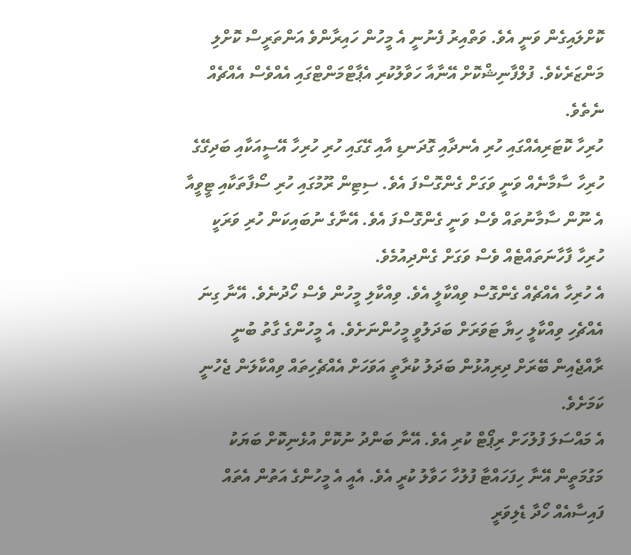ކޮށްލައިގެން ވަނީ އެވެ. ވަތްއިރު ފެނުނީ އެ މީހުން ހައިރާންވެ އަންތަރީސް ކޮށްލި މަންޒަރެކެވެ. ފުލްފާނިޝްކޮށް އޭނާއާ ހަވާލުކުރި އެޕާޓްމަންޓްގައި އެއްވެސް އެއްޗެއް ނެތެވެ.
ހުރިހާ ކޮޓަރިއެއްގައި ހުރި އެނދާއި ގޮދަނޑި އާއި ގޭގައި ހުރި ހުރިހާ އޭސީއަކާއި ބަދިގޭގެ ހުރިހާ ސާމާނެއް ވަނީ ވަގަށް ގެންގޮސްފަ އެވެ. ސިޓިން ރޫމުގައި ހުރި ސޯފާތަކާއި ޓީވީއާ އެ ނޫން ސާމާނުތައް ވެސް ވަނީ ގެންގޮސްފަ އެވެ. އޭނާގެ ނުބައިކަން ހުރި ވަރަކީ ހުރިހާ ފާހާނަތައްޓެއް ވެސް ވަގަށް ގެންދިއުމެވެ.
އެ ހުރިހާ އެއްޗެއް ގެންގޮސް ވިއްކާލީ އެވެ. ވިއްކާލި މީހުން ވެސް ހޯދުނެވެ. އޭނާ ގިނަ އެއްޗެހި ވިއްކާލީ ހިޔާ ޓަވަރަށް ބަދަލުވީ މީހުންނަށެވެ. އެ މީހުންގެ ގާތު ބުނީ ރާއްޖެއިން ބޭރަށް ދިރިއުޅުން ބަދަލު ކުރާތީ އަވަހަށް އެއްޗެހިތައް ވިއްކާލަން ޖެހުނީ ކަމަށެވެ.
އެ މައްސަލަ ފުލުހަށް ރިޕޯޓް ކުރި އެވެ. އޭނާ ބަންދު ނުކޮށް އުޅެނިކޮށް ބަޔަކު މަގުމަތީން އޭނާ ހިފަހައްޓާ ފުލުހާ ހަވާލު ކުރީ އެވެ. އެއީ އެ މީހުންގެ އަތުން އެތައް ފައިސާއެއް ހޯދާ ޑެލިވަރީ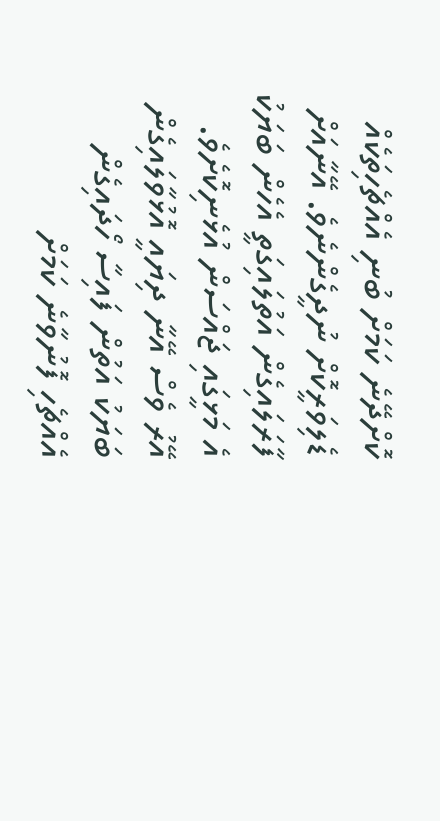ކޮށްދޭނެ ކަމަށް ބުނި އެއްޗެހިތަކެއް ޑެލިވަރީކޮށް ނުދީގެންނެވެ. އޭނާއަށް ފާރަލައިގެން އަތުލައިގަތީ އެހެން ބަޔަކު އެ މަޅީގައި ޖައްސަން އުޅެނިކޮށެވެ. އޭރު ވެސް އޭނާ ދިޔައީ އޮޅުވާލައިގެން ބަޔަކު އަތުން ފައިސާ ހޯދައިގެން އެއްޗެހި ފޮނުވާނެ ކަމަށް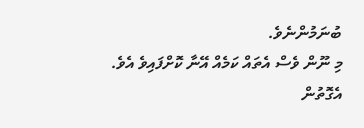ބުނަމުންނެވެ.
މި ނޫން ވެސް އެތައް ކަމެއް އޭނާ ކޮށްފައިވެ އެވެ. އެގޮތުން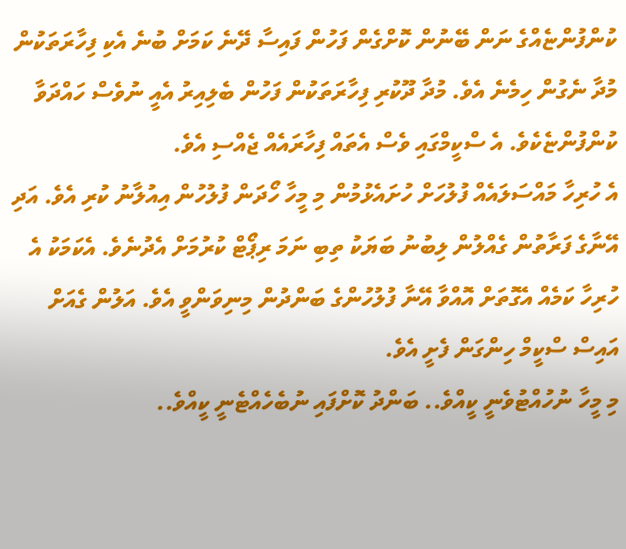ކުންފުންޏެއްގެ ނަން ބޭނުން ކޮށްގެން ފަހުން ފައިސާ ދޭނެ ކަމަށް ބުނެ އެކި ފިހާރަތަކުން މުދާ ނެގުން ހިމެނެ އެވެ. މުދާ ދޫކުރި ފިހާރަތަކުން ފަހުން ބެލިއިރު އެއީ ނުވެސް ހައްދަވާ ކުންފުންޏެކެވެ. އެ ސްކީމްގައި ވެސް އެތައް ފިހާރައެއް ޖެއްސި އެވެ.
އެ ހުރިހާ މައްސަލައެއް ފުލުހަށް ހުށައެޅުމުން މި މީހާ ހޯދަން ފުލުހުން އިއުލާނު ކުރި އެވެ. އަދި އޭނާގެ ފަރާތުން ގެއްލުން ލިބުނު ބަޔަކު ތިބި ނަމަ ރިޕޯޓް ކުރުމަށް އެދުނެވެ. އެކަމަކު އެ ހުރިހާ ކަމެއް އެގޮތަށް އޮއްވާ އޭނާ ފުލުހުންގެ ބަންދުން މިނިވަންވީ އެވެ. އަލުން ގެއަށް އައިސް ސްކީމް ހިންގަން ފެށީ އެވެ.
މި މީހާ ނުހުއްޓުވެނީ ކީއްވެ.. ބަންދު ކޮށްފައި ނުބެހެއްޓެނީ ކީއްވެ..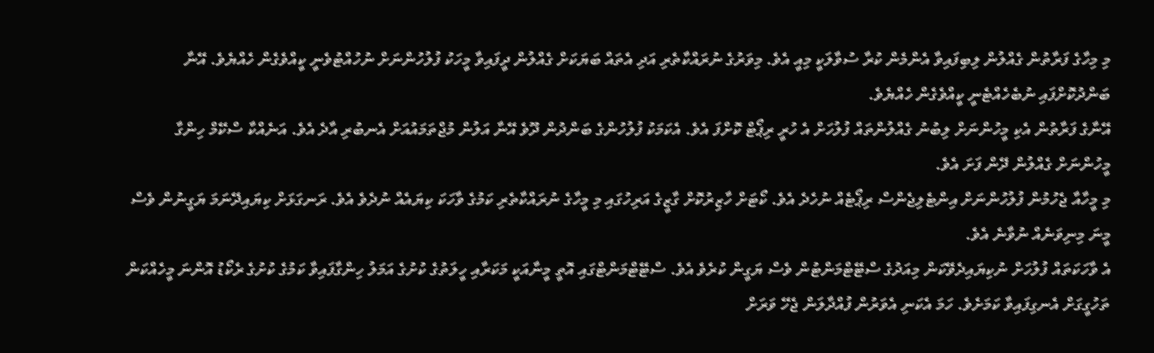މި މިހާގެ ފަރާތުން ގެއްލުން ލިބިފައިވާ އެންމެން ކުރާ ސުވާލަކީ މިއީ އެވެ. މިވަރުގެ ނުރައްކާތެރި އަދި އެތައް ބަޔަކަށް ގެއްލުން ދީފައިވާ މީހަކު ފުލުހުންނަށް ނުހުއްޓުވެނީ ކީއްވެގެން ހެއްޔެވެ. އޭނާ ބަންދުކޮށްފައި ނުބެހެއްޓެނީ ކީއްވެގެން ހެއްޔެވެ.
އޭނާގެ ފަރާތުން އެކި މީހުންނަށް ލިބުނު ގެއްލުންތައް ފުލުހަށް އެ ހުރީ ރިޕޯޓް ކޮށްފަ އެވެ. އެކަމަކު ފުލުހުންގެ ބަންދުން ދޫވެ އޭނާ އަލުން މުޖްތަމައުއަށް އެނބުރި އާދެ އެވެ. އަނެއްކާ ސްކޭމް ހިންގާ މީހުންނަށް ގެއްލުން ދޭން ފަށަ އެވެ.
މި މީހާއާ ޖެހުމުން ފުލުހުންނަށް އިންޓެލިޖެންސް ރިޕޯޓެއް ނުހެދެ އެވެ. ކޯޓަށް ހާޒިރުކޮށް ގާޒީގެ އަރިހުގައި މި މީހާގެ ނުރައްކާތެރި ކަމުގެ ވާހަކަ ކިޔައެއް ނުދެވެ އެވެ. ރަނގަޅަށް ކިޔައިދޭނަމަ ޔަގީނުން ވެސް މީނަ މިނިވަނެއް ނުވާނެ އެވެ.
އެ ވާހަކަތައް ފުލުހަށް ނުކިޔައިދެވޭކަން މިއަދުގެ ސްޓޭޓްމަންޓުން ވެސް ޔަގީން ކުރެވެ އެވެ. ސްޓޭޓްމަންޓްގައި އޮތީ މީނާއަކީ މަކަރާއި ހީލަތުގެ ކުށުގެ އަމަލު ހިންގާފައިވާ ކަމުގެ ކުށުގެ ރެކޯޑު އޮންނަ މީހެއްކަން ތަހުގީގަށް އެނގިފައިވާ ކަމަށެވެ. ހަމަ އެކަނި އެވަރުން ފުއްދާލަން ޖެހޭ ވަރަށް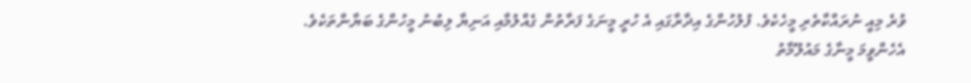ވުރެ މިއީ ނުރައްކާތެރި މީހެކެވެ. ފުލުހުންގެ އިދާރާގައި އެ ހުރީ މީނަގެ ފަރާތުން ގެއްލުމާއި އަނިޔާ ލިބުނު މީހުންގެ ބަޔާންތަކެވެ.
އެހެންވީމަ މީނާގެ މައުލޫމާތު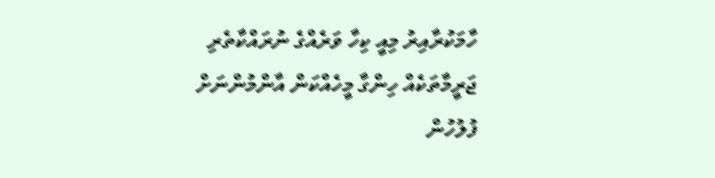ހާމަކުރާއިރު މިއީ ކިހާ ވަރެއްގެ ނުރައްކާތެރި ޖަރީމާތަކެއް ހިންގާ މީހެއްކަން އާންމުންނަށް ފުލުހުން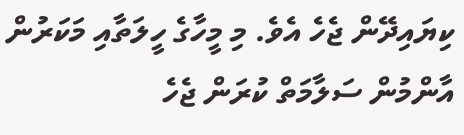ކިޔައިދޭން ޖެހެ އެވެ. މި މީހާގެ ހީލަތާއި މަކަރުން އާންމުން ސަލާމަތް ކުރަން ޖެހެ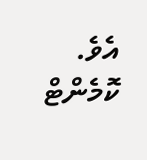އެވެ.
ކޮމެންޓް